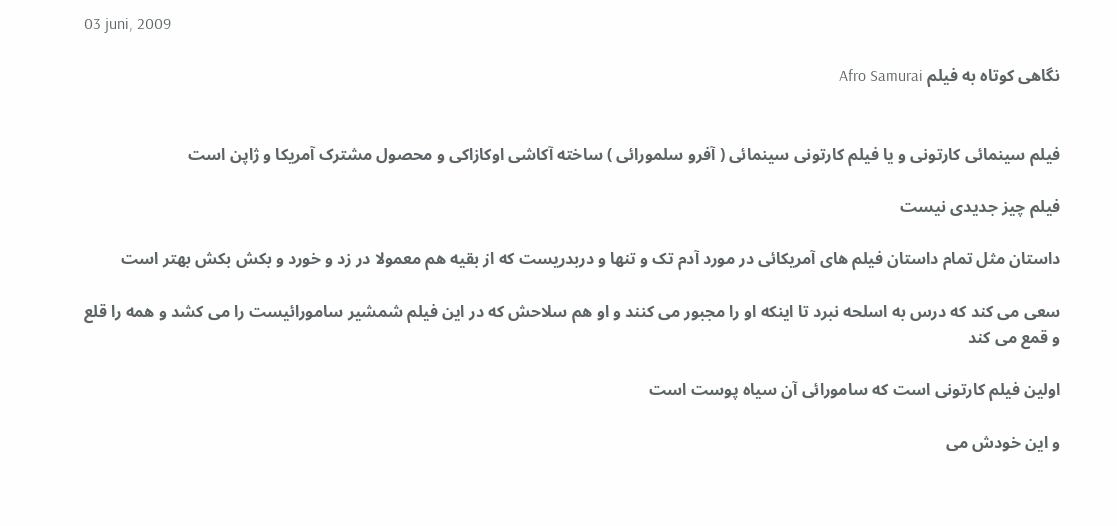03 juni, 2009

نگاهی کوتاه به فیلم Afro Samurai


فیلم سینمائی کارتونی و یا فیلم کارتونی سینمائی ( آفرو سلمورائی ) ساخته آکاشی اوکازاکی و محصول مشترک آمریکا و ژاپن است

فیلم چیز جدیدی نیست

داستان مثل تمام داستان فیلم های آمریکائی در مورد آدم تک و تنها و دربدریست که از بقیه هم معمولا در زد و خورد و بکش بکش بهتر است

سعی می کند که درس به اسلحه نبرد تا اینکه او را مجبور می کنند و او هم سلاحش که در این فیلم شمشیر سامورائیست را می کشد و همه را قلع و قمع می کند

اولین فیلم کارتونی است که سامورائی آن سیاه پوست است

و این خودش می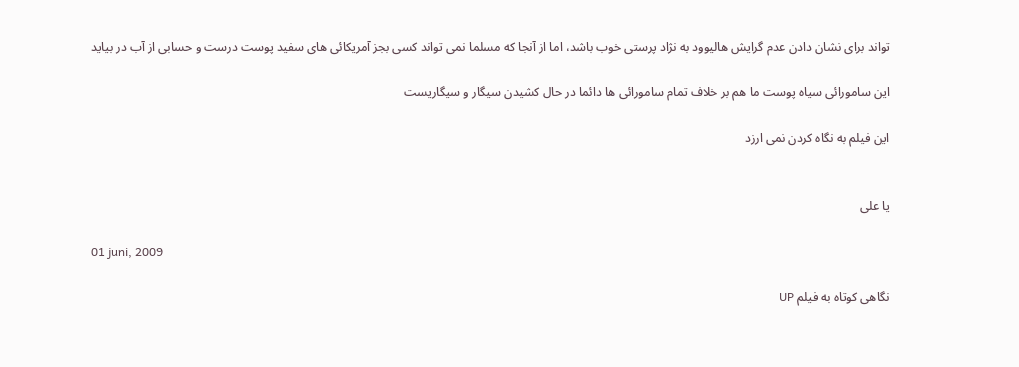تواند برای نشان دادن عدم گرایش هالیوود به نژاد پرستی خوب باشد، اما از آنجا که مسلما نمی تواند کسی بجز آمریکائی های سفید پوست درست و حسابی از آب در بیاید

این سامورائی سیاه پوست ما هم بر خلاف تمام سامورائی ها دائما در حال کشیدن سیگار و سیگاریست

این فیلم به نگاه کردن نمی ارزد


یا علی

01 juni, 2009

نگاهی کوتاه به فیلم UP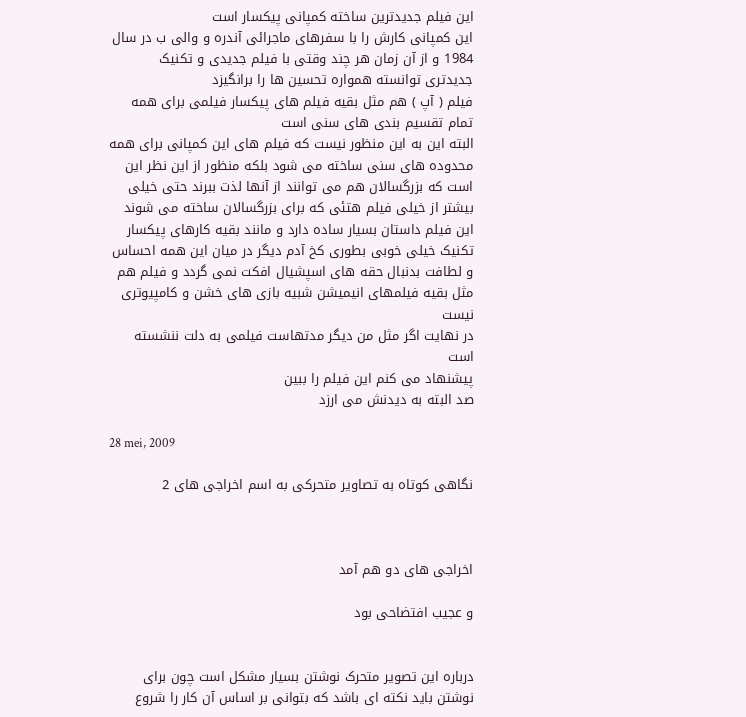این فیلم جدیدترین ساخته کمپانی پیکسار است
این کمپانی کارش را با سفرهای ماجرائی آندره و والی ب در سال 1984 و از آن زمان هر چند وقتی با فیلم جدیدی و تکنیک جدیدتری توانسته همواره تحسین ها را برانگیزد
فیلم ( آپ ) هم مثل بقیه فیلم های پیکسار فیلمی برای همه تمام تقسیم بندی های سنی است
البته این به این منظور نیست که فیلم های این کمپانی برای همه محدوده های سنی ساخته می شود بلکه منظور از این نظر این است که بزرگسالان هم می توانند از آنها لذت ببرند حتی خیلی بیشتر از خیلی فیلم هتئی که برای بزرگسالان ساخته می شوند
این فیلم داستان بسیار ساده دارد و مانند بقیه کارهای پیکسار تکنیک خیلی خوبی بطوری کخ آدم دیگر در میان این همه احساس و لطافت بدنبال حقه های اسپشیال افکت نمی گردد و فیلم هم مثل بقیه فیلمهای انیمیشن شبیه بازی های خشن و کامپیوتری نیست
در نهایت اگر مثل من دیگر مدتهاست فیلمی به دلت ننشسته است
پیشنهاد می کنم این فیلم را ببین
صد البته به دیدنش می ارزد

28 mei, 2009

نگاهی کوتاه به تصاویر متحرکی به اسم اخراجی های 2



اخراجی های دو هم آمد

و عجیب افتضاحی بود


درباره این تصویر متحرک نوشتن بسیار مشکل است چون برای نوشتن باید نکته ای باشد که بتوانی بر اساس آن کار را شروع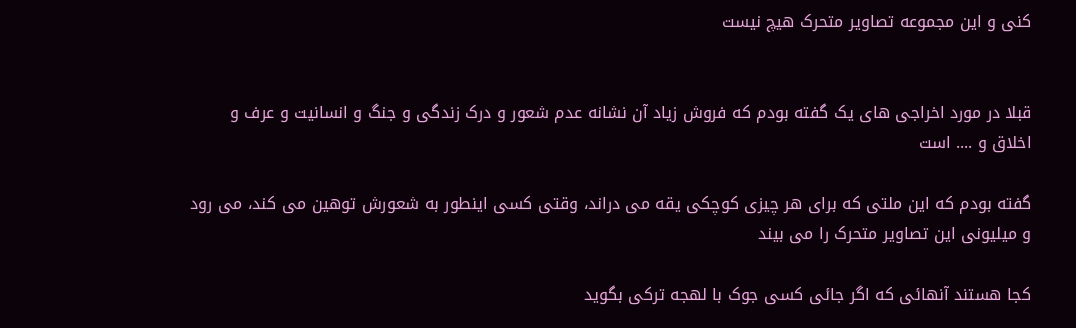کنی و این مجموعه تصاویر متحرک هیچ نیست


قبلا در مورد اخراجی های یک گفته بودم که فروش زیاد آن نشانه عدم شعور و درک زندگی و جنگ و انسانیت و عرف و اخلاق و .... است

گفته بودم که این ملتی که برای هر چیزی کوچکی یقه می دراند، وقتی کسی اینطور به شعورش توهین می کند، می رود و میلیونی این تصاویر متحرک را می بیند

کجا هستند آنهائی که اگر جائی کسی جوک با لهجه ترکی بگوید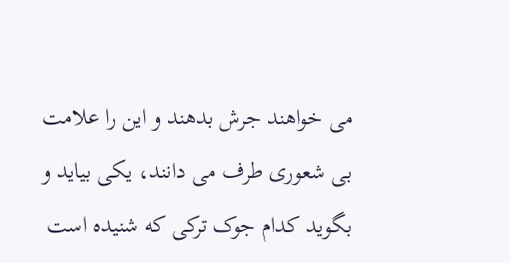می خواهند جرش بدهند و این را علامت بی شعوری طرف می دانند، یکی بیاید و بگوید کدام جوک ترکی که شنیده است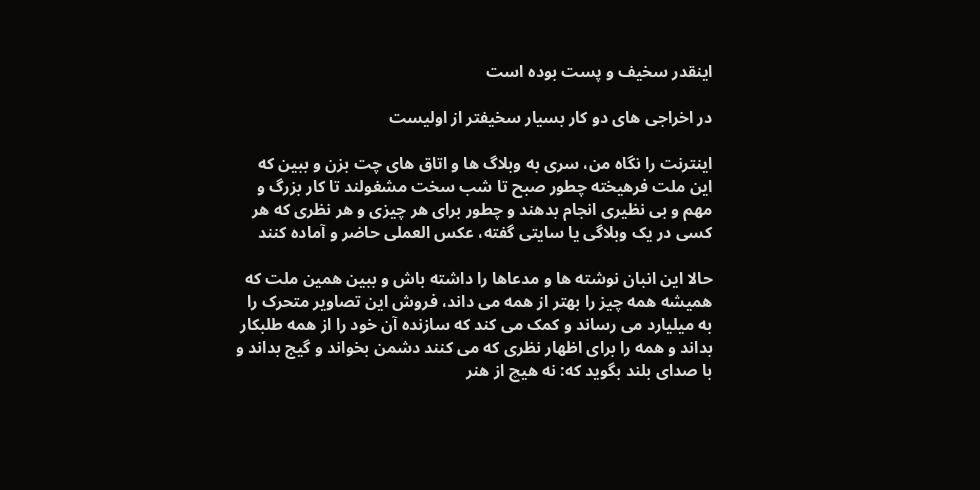اینقدر سخیف و پست بوده است

در اخراجی های دو کار بسیار سخیفتر از اولیست

اینترنت را نگاه من، سری به وبلاگ ها و اتاق های چت بزن و ببین که این ملت فرهیخته چطور صبح تا شب سخت مشغولند تا کار بزرگ و مهم و بی نظیری انجام بدهند و چطور برای هر چیزی و هر نظری که هر کسی در یک وبلاگی یا سایتی گفته، عکس العملی حاضر و آماده کنند

حالا این انبان نوشته ها و مدعاها را داشته باش و ببین همین ملت که همیشه همه چیز را بهتر از همه می داند، فروش این تصاویر متحرک را به میلیارد می رساند و کمک می کند که سازنده آن خود را از همه طلبکار بداند و همه را برای اظهار نظری که می کنند دشمن بخواند و گیج بداند و با صدای بلند بگوید که: نه هیچ از هنر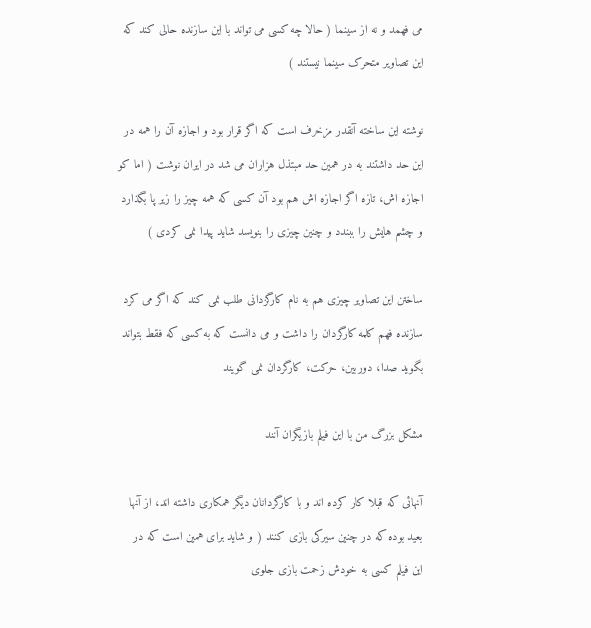می فهمد و نه از سینما ( حالا چه کسی می تواند با این سازنده حالی کند که این تصاویر متحرک سینما نیستند )

نوشته این ساخته آنقدر مزخرف است که اگر قرار بود و اجازه آن را همه در این حد داشتند به در همین حد مبتذل هزاران می شد در ایران نوشت ( اما کو اجازه اش، تازه اگر اجازه اش هم بود آن کسی که همه چیز را زیر پا بگذارد و چشم هایش را ببندد و چنین چیزی را بنویسد شاید پیدا نمی کردی )

ساختن این تصاویر چیزی هم به نام کارگزدانی طلب نمی کند که اگر می کرد سازنده فهم کلمه کارگردان را داشت و می دانست که به کسی که فقط بتواند بگوید صدا، دوربین، حرکت، کارگردان نمی گویند

مشکل بزرگ من با این فیلم بازیگران آنند

آنهائی که قبلا کار کرده اند و با کارگردانان دیگر همکاری داشته اند، از آنها بعید بوده که در چنین سیرکی بازی کنند ( و شاید برای همین است که در این فیلم کسی به خودش زحمت بازی جلوی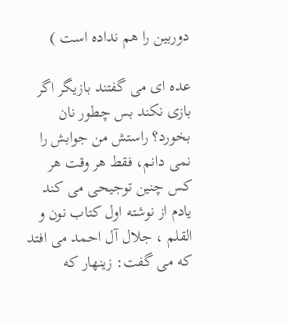دوربین را هم نداده است )

عده ای می گفتند بازیگر اگر بازی نکند بس چطور نان بخورد؟ راستش من جوابش را نمی دانم، فقط هر وقت هر کس چنین توجیحی می کند یادم از نوشته اول کتاب نون و القلم ، جلال آل احمد می افتد که می گفت: زینهار که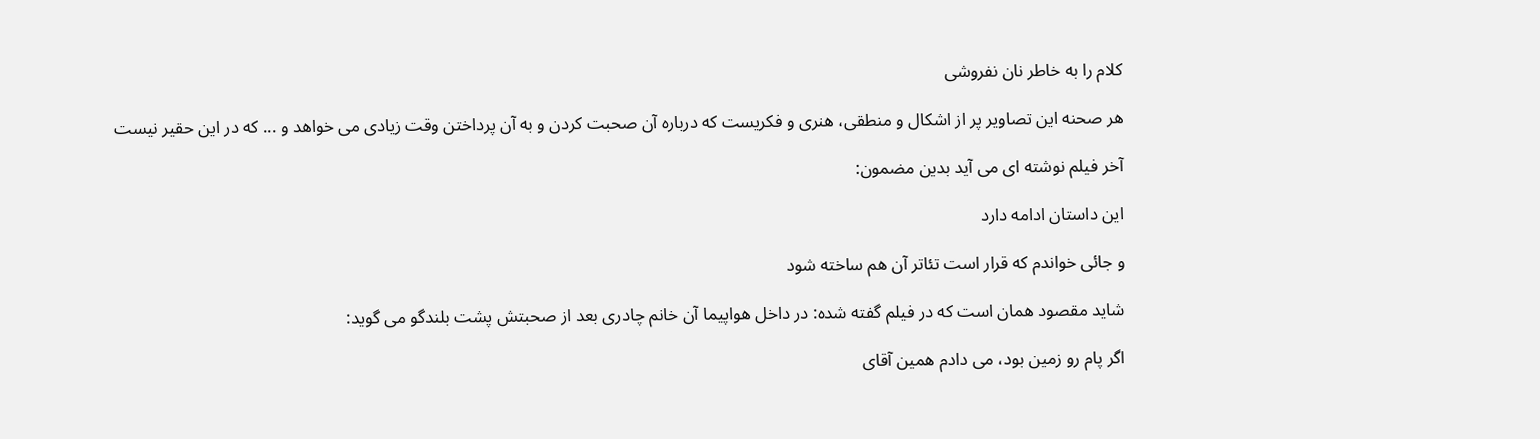کلام را به خاطر نان نفروشی

هر صحنه این تصاویر پر از اشکال و منطقی، هنری و فکریست که درباره آن صحبت کردن و به آن پرداختن وقت زیادی می خواهد و ... که در این حقیر نیست

آخر فیلم نوشته ای می آید بدین مضمون:

این داستان ادامه دارد

و جائی خواندم که قرار است تئاتر آن هم ساخته شود

شاید مقصود همان است که در فیلم گفته شده: در داخل هواپیما آن خانم چادری بعد از صحبتش پشت بلندگو می گوید:

اگر پام رو زمین بود، می دادم همین آقای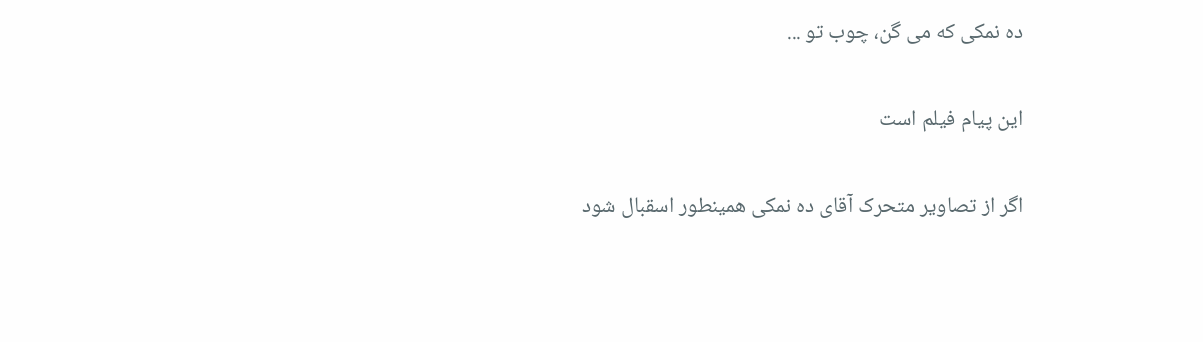ده نمکی که می گن، چوب تو ...

این پیام فیلم است

اگر از تصاویر متحرک آقای ده نمکی همینطور اسقبال شود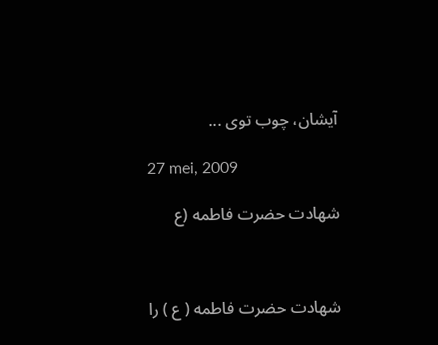آیشان، چوب توی ...

27 mei, 2009

شهادت حضرت فاطمه (ع



شهادت حضرت فاطمه ( ع ) را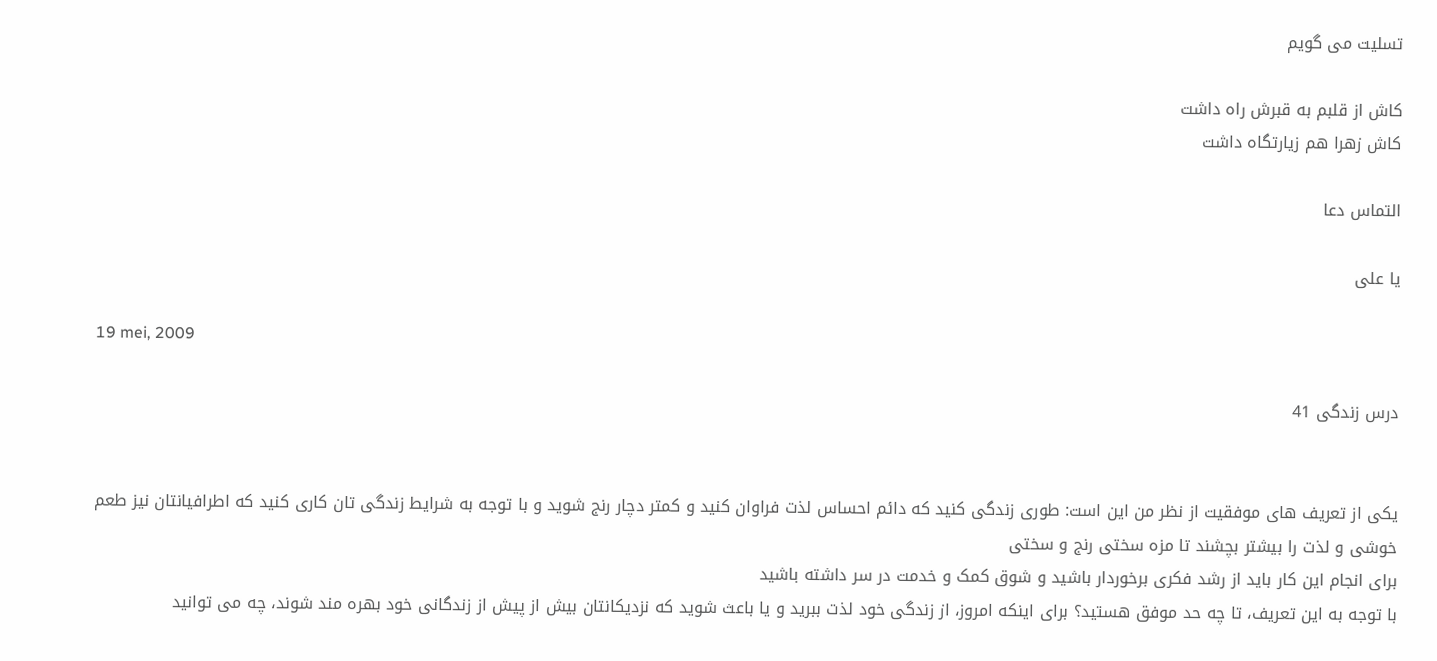تسلیت می گویم

کاش از قلبم به قبرش راه داشت
کاش زهرا هم زیارتگاه داشت

التماس دعا

یا علی

19 mei, 2009

درس زندگی 41


یکی از تعریف های موفقیت از نظر من این است: طوری زندگی کنید که دائم احساس لذت فراوان کنید و کمتر دچار رنج شوید و با توجه به شرایط زندگی تان کاری کنید که اطرافیانتان نیز طعم خوشی و لذت را بیشتر بچشند تا مزه سختی رنج و سختی
برای انجام این کار باید از رشد فکری برخوردار باشید و شوق کمک و خدمت در سر داشته باشید
با توجه به این تعریف، تا چه حد موفق هستید؟ برای اینکه امروز، از زندگی خود لذت ببرید و یا باعث شوید که نزدیکانتان بیش از پیش از زندگانی خود بهره مند شوند، چه می توانید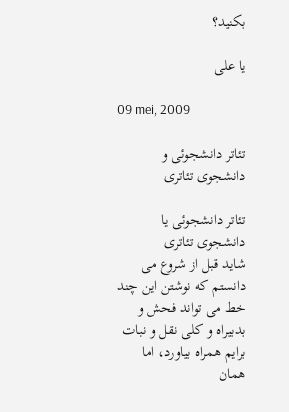بکنید؟

یا علی

09 mei, 2009

تئاتر دانشجوئی و دانشجوی تئاتری

تئاتر دانشجوئی یا دانشجوی تئاتری
شاید قبل از شروع می دانستم که نوشتن این چند خط می تواند فحش و بدبیراه و کلی نقل و نبات برایم همراه بیاورد، اما همان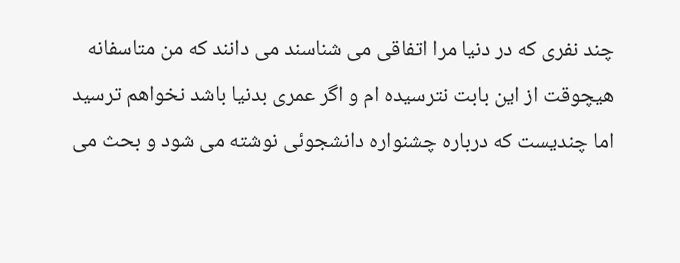چند نفری که در دنیا مرا اتفاقی می شناسند می دانند که من متاسفانه هیچوقت از این بابت نترسیده ام و اگر عمری بدنیا باشد نخواهم ترسید
اما چندیست که درباره چشنواره دانشجوئی نوشته می شود و بحث می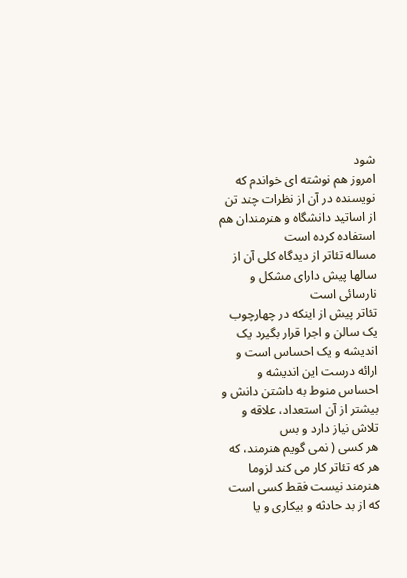شود
امروز هم نوشته ای خواندم که نویسنده در آن از نظرات چند تن از اساتید دانشگاه و هنرمندان هم استفاده کرده است
مساله تئاتر از دیدگاه کلی آن از سالها پیش دارای مشکل و نارسائی است
تئاتر پیش از اینکه در چهارچوب یک سالن و اجرا قرار بگیرد یک اندیشه و یک احساس است و ارائه درست این اندیشه و احساس منوط به داشتن دانش و بیشتر از آن استعداد، علاقه و تلاش نیاز دارد و بس
هر کسی ( نمی گویم هنرمند، که هر که تئاتر کار می کند لزوما هنرمند نیست فقط کسی است که از بد حادثه و بیکاری و یا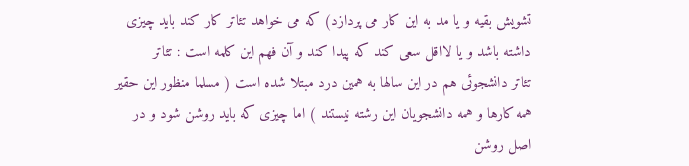تشویش بقیه و یا مد به این کار می پردازد) که می خواهد تئاتر کار کند باید چیزی داشته باشد و یا لااقل سعی کند که پیدا کند و آن فهم این کلمه است : تئاتر
تئاتر دانشجوئی هم در این سالها به همین درد مبتلا شده است ( مسلما منظور این حقیر همه کارها و همه دانشجویان این رشته نیستند ) اما چیزی که باید روشن شود و در اصل روشن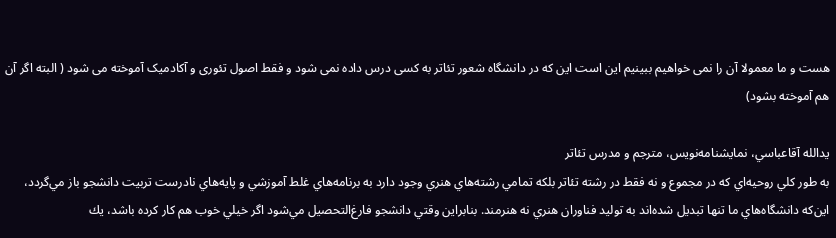هست و ما معمولا آن را نمی خواهیم ببینیم این است این که در دانشگاه شعور تئاتر به کسی درس داده نمی شود و فقط اصول تئوری و آکادمیک آموخته می شود ( البته اگر آن هم آموخته بشود)

يدالله آقاعباسي، نمايشنامه‌نويس، مترجم و مدرس تئاتر
به طور كلي روحيه‌اي كه در مجموع و نه فقط در رشته تئاتر بلكه تمامي رشته‌هاي هنري وجود دارد به برنامه‌هاي غلط آموزشي و پايه‌هاي نادرست تربيت دانشجو باز مي‌گردد، اين‌كه دانشگاه‌هاي ما تنها تبديل شده‌اند به توليد فناوران هنري نه هنرمند. بنابراين وقتي دانشجو فارغ‌التحصيل مي‌شود اگر خيلي خوب هم كار كرده باشد، يك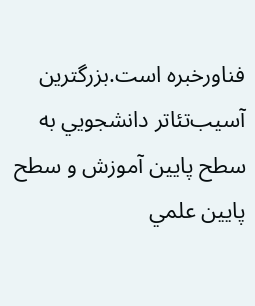فناور‌خبره است.بزرگترين‌ آسيب‌تئاتر دانشجويي به سطح پايين آموزش و سطح پايين علمي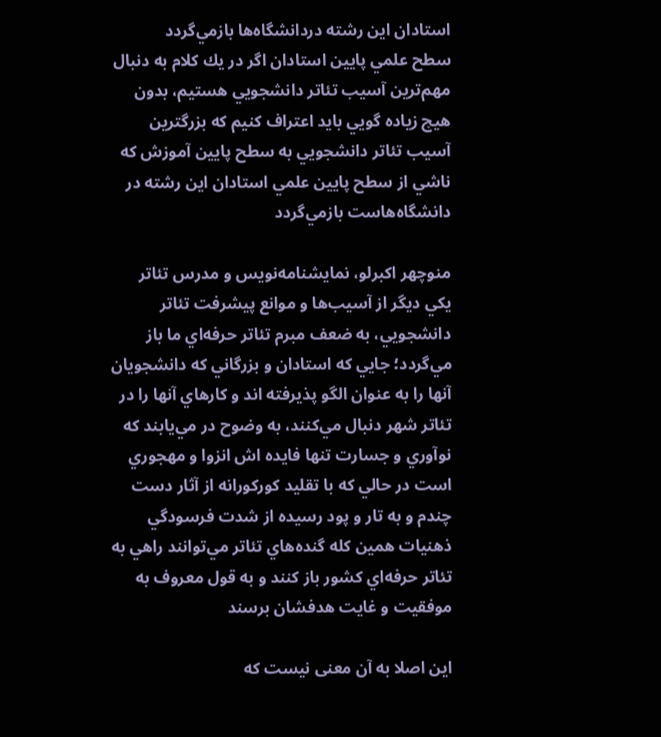استادان‌ اين‌ رشته ‌‌در‌دانشگاه‌ها بازمي‌گردد
سطح علمي پايين استادان اگر در يك كلام به دنبال مهم‌ترين آسيب تئاتر دانشجويي هستيم، بدون هيچ زياده گويي بايد اعتراف كنيم كه بزرگترين آسيب تئاتر دانشجويي به سطح پايين آموزش كه ناشي از سطح پايين علمي استادان اين رشته در دانشگاه‌هاست بازمي‌گردد

منوچهر اكبرلو، نمايشنامه‌نويس و مدرس تئاتر
يكي ديگر از آسيب‌ها و موانع پيشرفت تئاتر دانشجويي، به ضعف مبرم تئاتر حرفه‌اي ما باز مي‌گردد؛ جايي كه استادان و بزرگاني كه دانشجويان آنها را به عنوان الگو پذيرفته اند و كارهاي آنها را در تئاتر شهر دنبال مي‌كنند، به وضوح در مي‌يابند كه نوآوري و جسارت تنها فايده اش انزوا و مهجوري است در حالي كه با تقليد كوركورانه از آثار دست چندم و به تار و پود رسيده از شدت فرسودگي ذهنيات همين كله گنده‌هاي تئاتر مي‌توانند راهي به تئاتر حرفه‌اي كشور باز كنند و به قول معروف به موفقيت و غايت هدفشان برسند

این اصلا به آن معنی نیست که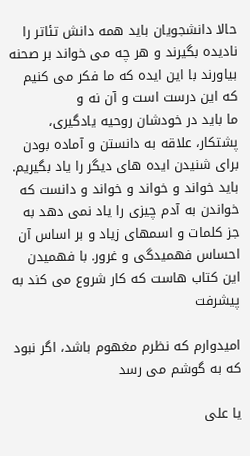حالا دانشجویان باید همه دانش تئاتر را نادیده بگیرند و هر چه می خواند بر صحنه بیاورند با این ایده که ما فکر می کنیم که این درست است و آن نه و
ما باید در خودشان روحیه یادگیری، پشتکار، علاقه به دانستن و آماده بودن برای شنیدن ایده های دیگر را یاد بگیریم. باید خواند و خواند و خواند و دانست که خواندن به آدم چیزی را یاد نمی دهد به جز کلمات و اسمهای زیاد و بر اساس آن احساس فهمیدگی و غرور. با فهمیدن این کتاب هاست که کار شروع می کند به پیشرفت

امیدوارم که نظرم مغهوم باشد، اگر نبود که به گوشم می رسد

یا علی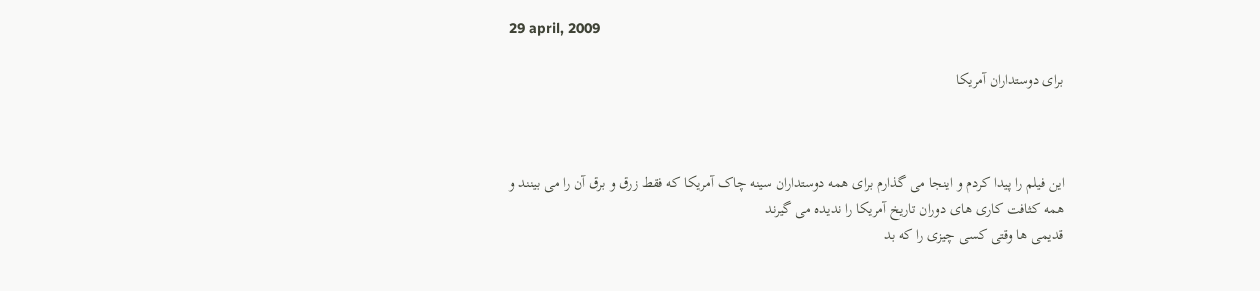29 april, 2009

برای دوستداران آمریکا



این فیلم را پیدا کردم و اینجا می گذارم برای همه دوستداران سینه چاک آمریکا که فقط زرق و برق آن را می بینند و
همه کثافت کاری های دوران تاریخ آمریکا را ندیده می گیرند
قدیمی ها وقتی کسی چیزی را که بد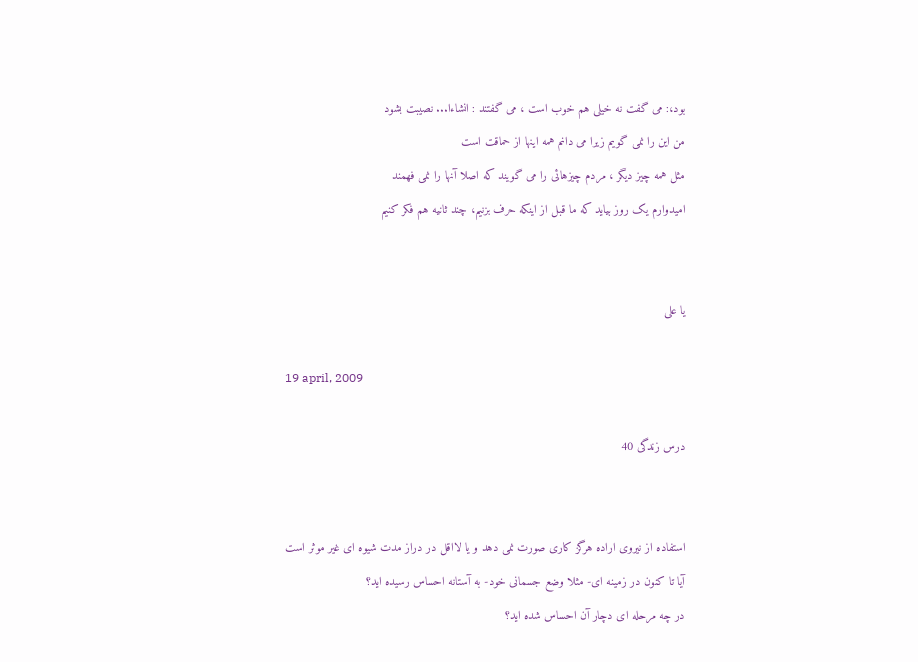بود،: می گفت نه خیلی هم خوب است ، می گفتند : انشاءا... نصیبت بشود
من این را نمی گویم زیرا می دانم همه اینها از حماقت است
مثل همه چیز دیگر ، مردم چیزهائی را می گویند که اصلا آنها را نمی فهمند
امیدوارم یک روز بیاید که ما قبل از اینکه حرف بزنیم، چند ثانیه هم فکر کنیم


یا علی

19 april, 2009

درس زندگی 40


استفاده از نیروی اراده هرگز کاری صورت نمی دهد و یا لااقل در دراز مدت شیوه ای غیر موثر است
آیا تا کنون در زمینه ای- مثلا وضع جسمانی خود- به آستانه احساس رسیده اید؟
در چه مرحله ای دچار آن احساس شده اید؟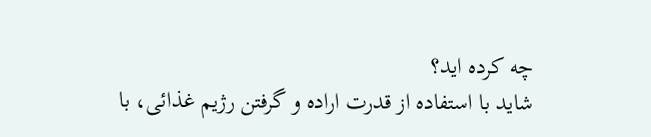چه کرده اید؟
شاید با استفاده از قدرت اراده و گرفتن رژیم غذائی، با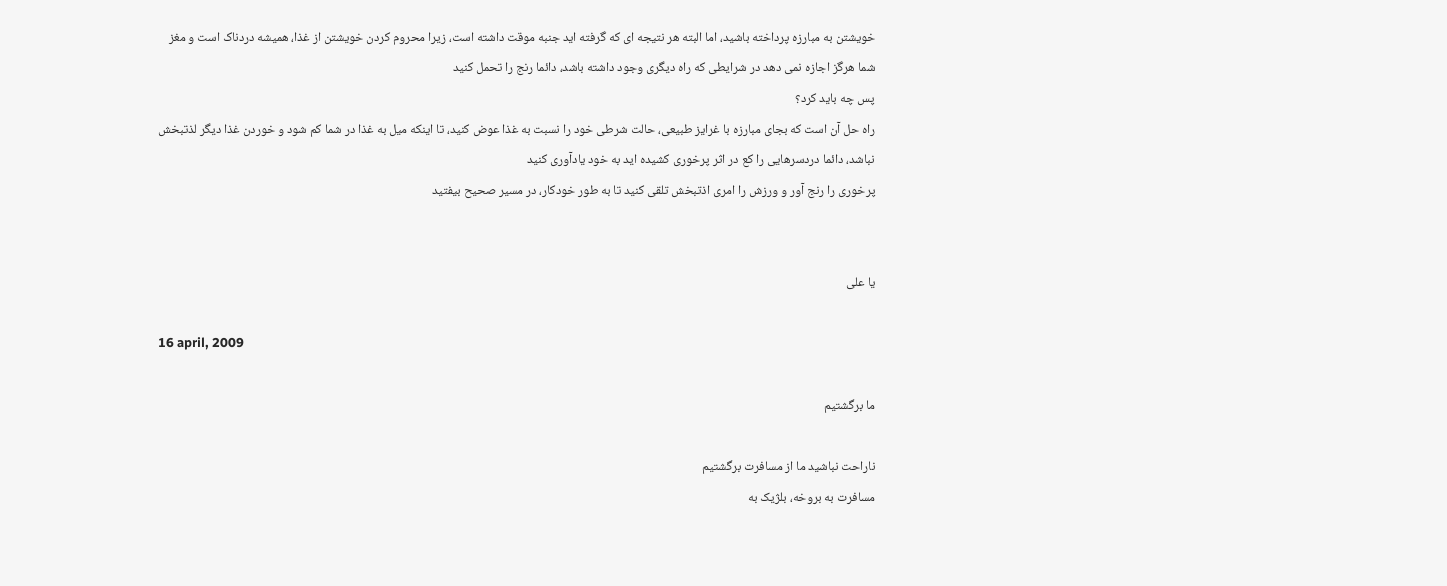خویشتن به مبارزه پرداخته باشید، اما البته هر نتیجه ای که گرفته اید جنبه موقت داشته است، زیرا محروم کردن خویشتن از غذا، همیشه دردناک است و مغز شما هرگز اجازه نمی دهد در شرایطی که راه دیگری وجود داشته باشد، دائما رنج را تحمل کنید
پس چه باید کرد؟
راه حل آن است که بجای مبارزه با غرایز طبیعی، حالت شرطی خود را نسبت به غذا عوض کنید، تا اینکه میل به غذا در شما کم شود و خوردن غذا دیگر لذتبخش نباشد، دائما دردسرهایی را کع در اثر پرخوری کشیده اید به خود یادآوری کنید
پرخوری را رنج آور و ورزش را امری اذتبخش تلقی کنید تا به طور خودکار، در مسیر صحیح بیفتید


یا علی

16 april, 2009

ما برگشتیم

ناراحت نباشید ما از مسافرت برگشتیم
مسافرت به بروخه، بلژیک به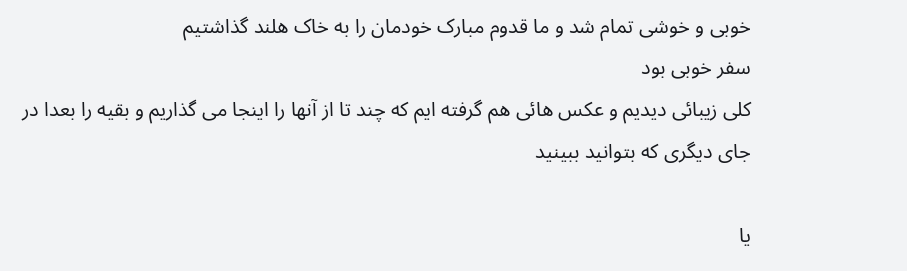خوبی و خوشی تمام شد و ما قدوم مبارک خودمان را به خاک هلند گذاشتیم
سفر خوبی بود
کلی زیبائی دیدیم و عکس هائی هم گرفته ایم که چند تا از آنها را اینجا می گذاریم و بقیه را بعدا در جای دیگری که بتوانید ببینید

یا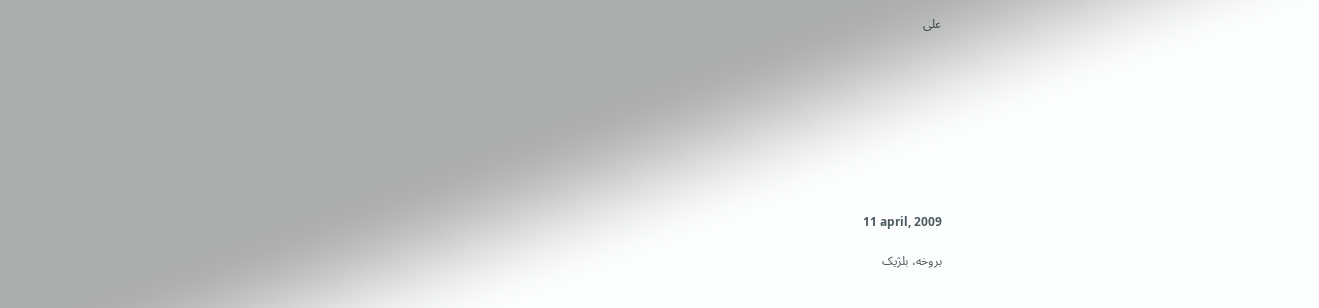علی









11 april, 2009

بروخه، بلژیک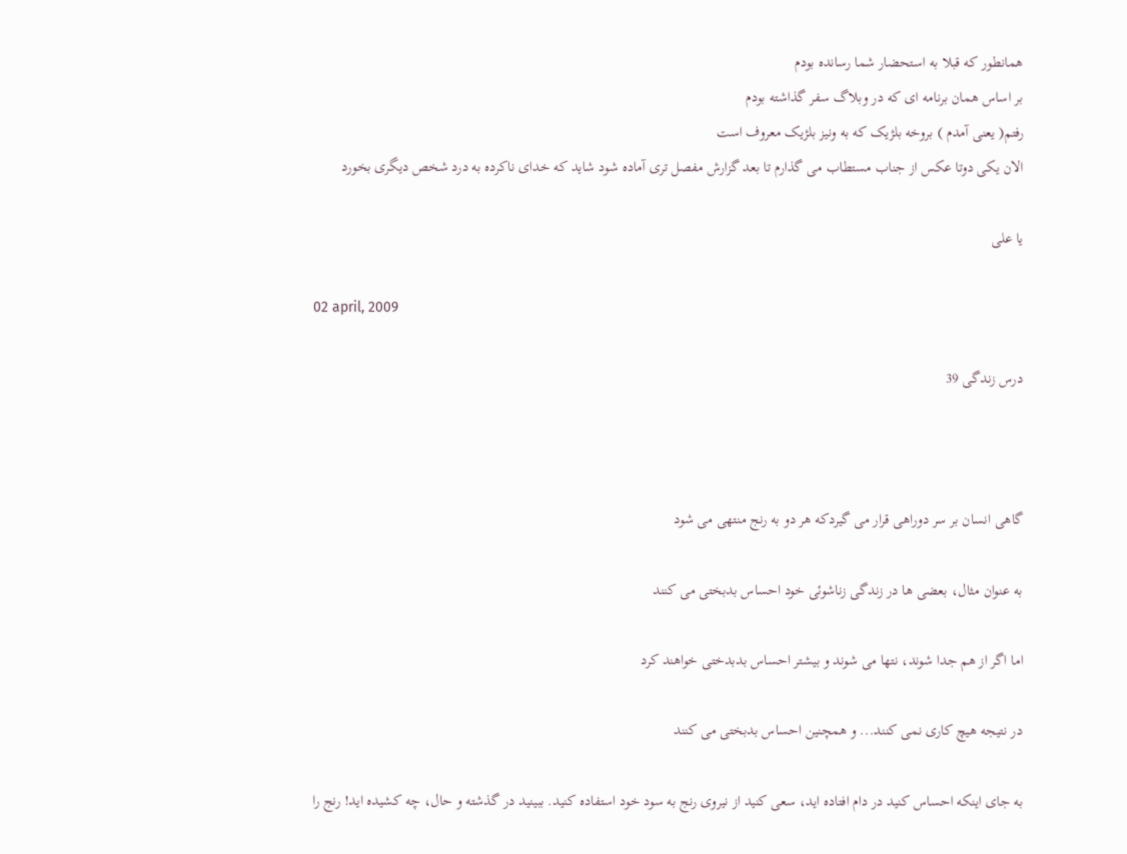همانطور که قبلا به استحضار شما رسانده بودم
بر اساس همان برنامه ای که در وبلاگ سفر گذاشته بودم
رفتم( یعنی آمدم ) بروخه بلژیک که به ونیز بلژیک معروف است
الان یکی دوتا عکس از جناب مستطاب می گذارم تا بعد گزارش مفصل تری آماده شود شاید که خدای ناکرده به درد شخص دیگری بخورد

یا علی

02 april, 2009

درس زندگی 39



گاهی انسان بر سر دوراهی قرار می گیردکه هر دو به رنج منتهی می شود

به عنوان مثال، بعضی ها در زندگی زناشوئی خود احساس بدبختی می کنند

اما اگر از هم جدا شوند، نتها می شوند و بیشتر احساس بدبدختی خواهند کرد

در نتیجه هیچ کاری نمی کنند... و همچنین احساس بدبختی می کنند

به جای اینکه احساس کنید در دام افتاده اید، سعی کنید از نیروی رنج به سود خود استفاده کنید. ببینید در گذشته و حال، چه کشیده اید! رنج را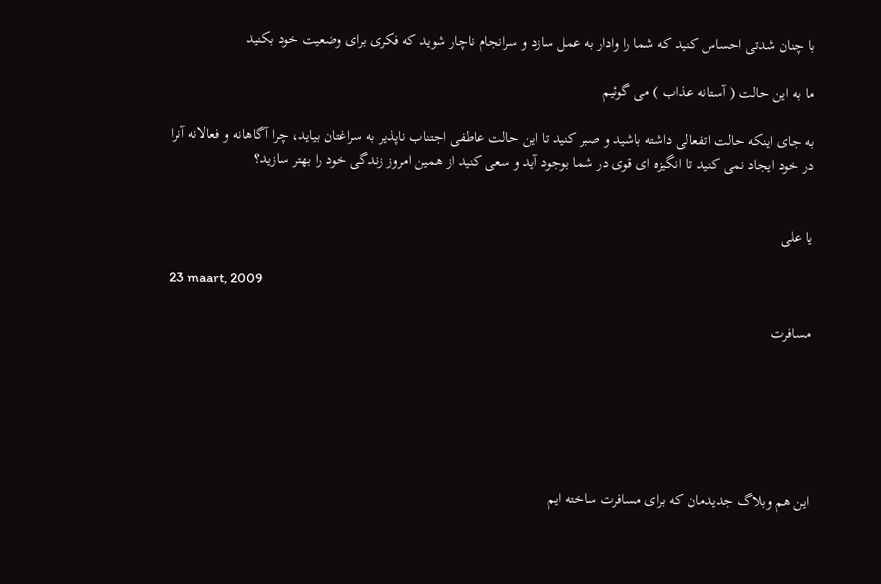با چنان شدتی احساس کنید که شما را وادار به عمل سازد و سرانجام ناچار شوید که فکری برای وضعیت خود بکنید

ما به این حالت ( آستانه عذاب ) می گوئیم

به جای اینکه حالت اتفعالی داشته باشید و صبر کنید تا این حالت عاطفی اجتناب ناپذیر به سراغتان بیاید، چرا آگاهانه و فعالانه آنرا در خود ایجاد نمی کنید تا انگیزه ای قوی در شما بوجود آید و سعی کنید از همین امروز زندگی خود را بهتر سازید؟


یا علی

23 maart, 2009

مسافرت






این هم وبلاگ جدیدمان که برای مسافرت ساخته ایم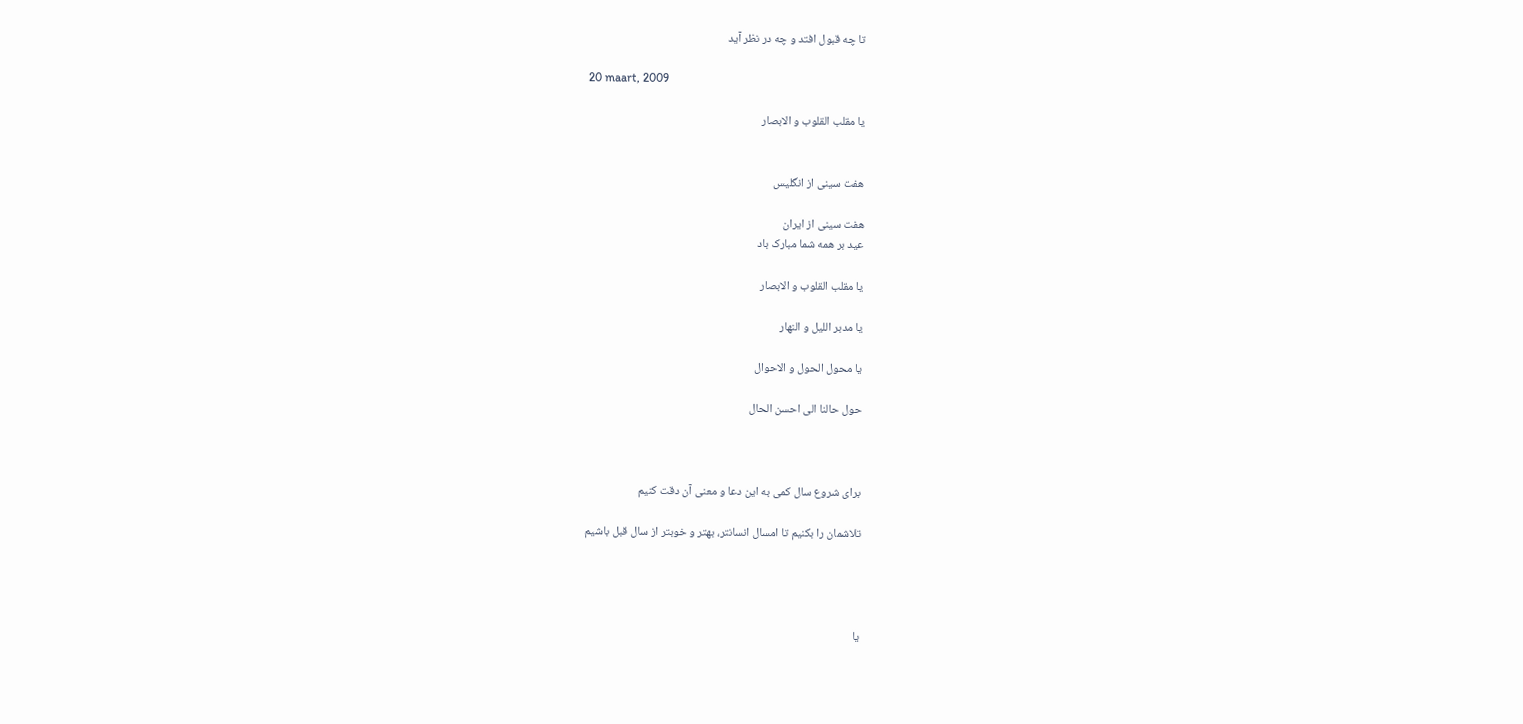تا چه قبول افتد و چه در نظر آید

20 maart, 2009

یا مقلب القلوب و الابصار


هفت سینی از انگلیس

هفت سینی از ایران
عید بر همه شما مبارک باد

یا مقلب القلوب و الابصار

یا مدبر اللیل و النهار

یا محول الحول و الاحوال

حول حالنا الی احسن الحال



برای شروع سال کمی به این دعا و معنی آن دقت کنیم

تلاشمان را بکنیم تا امسال انسانتر، بهتر و خوبتر از سال قبل باشیم




یا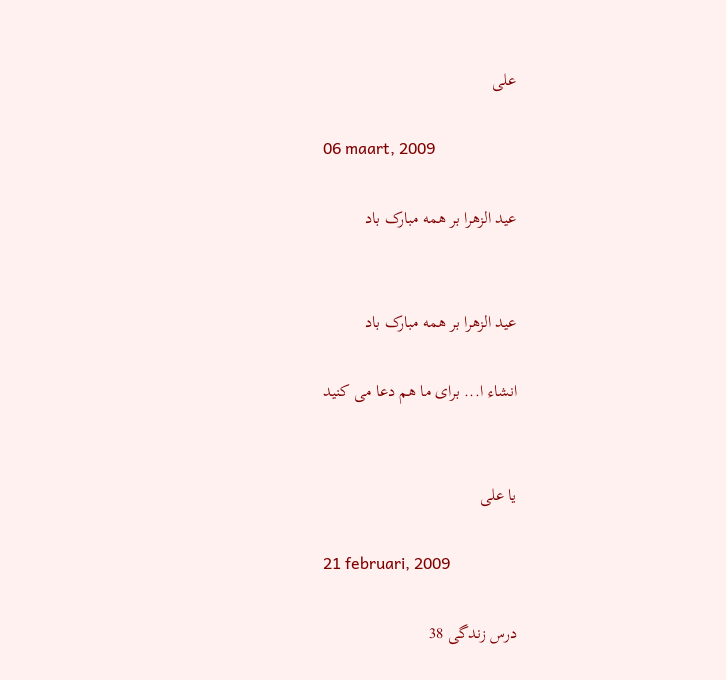علی

06 maart, 2009

عید الزهرا بر همه مبارک باد


عید الزهرا بر همه مبارک باد

انشاء ا... برای ما هم دعا می کنید


یا علی

21 februari, 2009

درس زندگی 38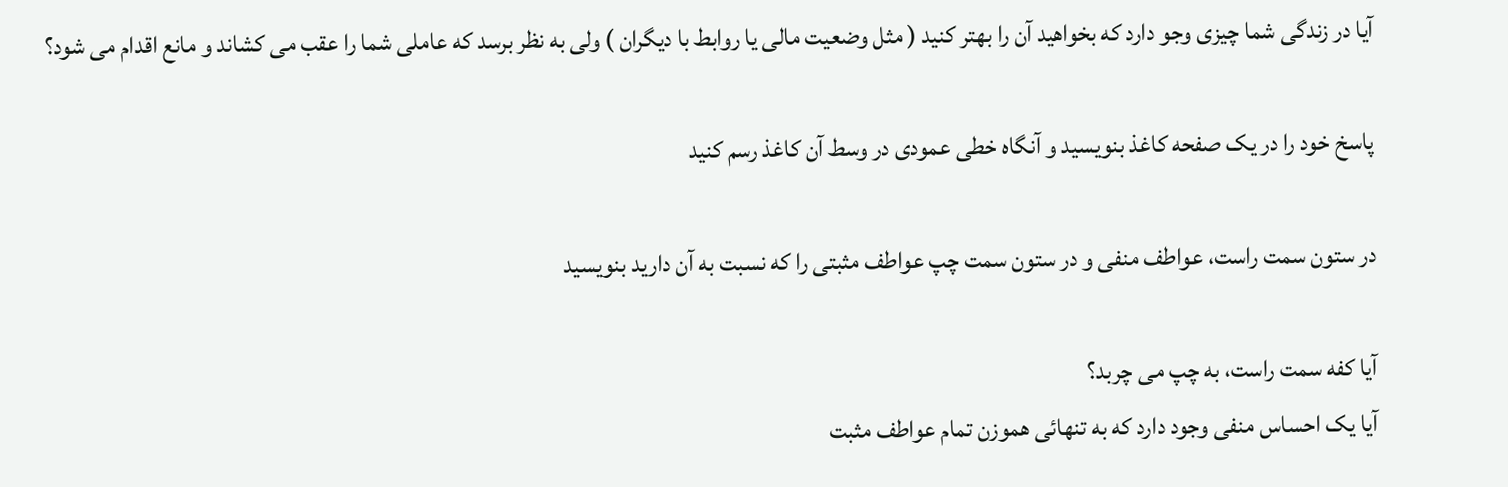آیا در زندگی شما چیزی وجو دارد که بخواهید آن را بهتر کنید ( مثل وضعیت مالی یا روابط با دیگران ) ولی به نظر برسد که عاملی شما را عقب می کشاند و مانع اقدام می شود؟

پاسخ خود را در یک صفحه کاغذ بنویسید و آنگاه خطی عمودی در وسط آن کاغذ رسم کنید

در ستون سمت راست، عواطف منفی و در ستون سمت چپ عواطف مثبتی را که نسبت به آن دارید بنویسید

آیا کفه سمت راست، به چپ می چربد؟
آیا یک احساس منفی وجود دارد که به تنهائی هموزن تمام عواطف مثبت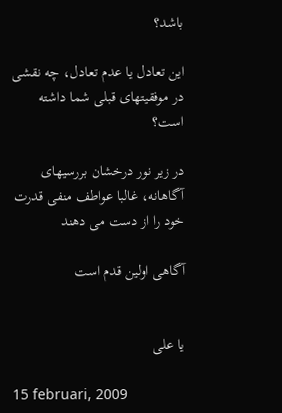باشد؟

این تعادل یا عدم تعادل، چه نقشی در موفقیتهای قبلی شما داشته است؟

در زیر نور درخشان بررسیهای آگاهانه، غالبا عواطف منفی قدرت خود را از دست می دهند

آگاهی اولین قدم است


یا علی

15 februari, 2009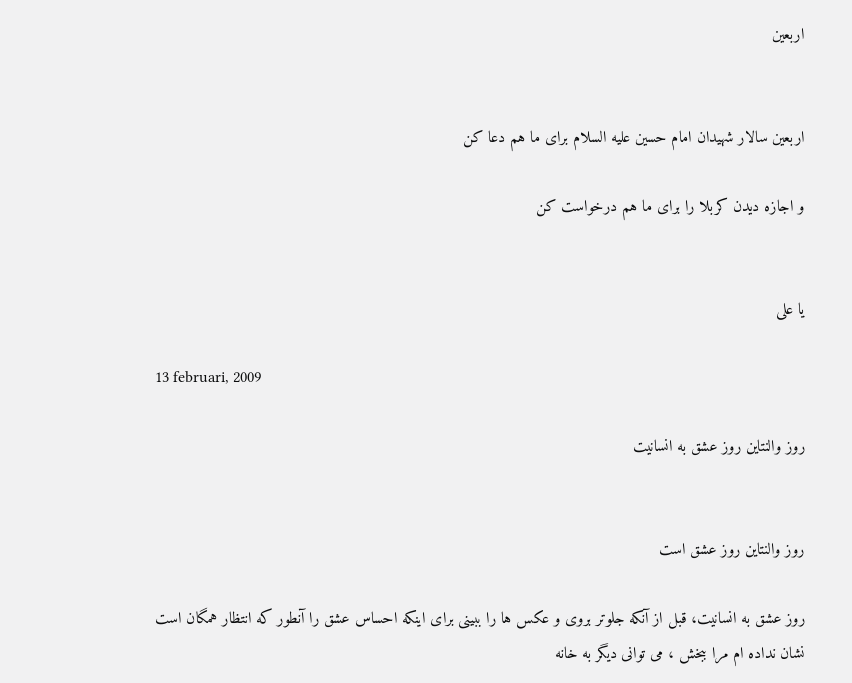اربعین


اربعین سالار شهیدان امام حسین علیه السلام برای ما هم دعا کن

و اجازه دیدن کربلا را برای ما هم درخواست کن


یا علی

13 februari, 2009

روز والنتاین روز عشق به انسانیت


روز والنتاین روز عشق است

روز عشق به انسانیت، قبل از آنکه جلوتر بروی و عکس ها را ببینی برای اینکه احساس عشق را آنطور که انتظار همگان است نشان نداده ام مرا ببخش ، می توانی دیگر به خانه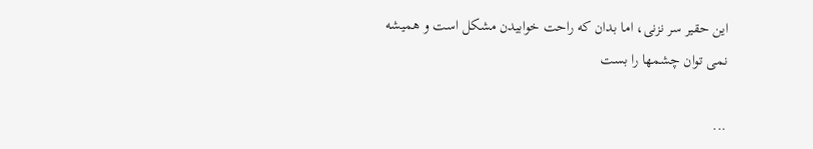این حقیر سر نزنی، اما بدان که راحت خوابیدن مشکل است و همیشه نمی توان چشمها را بست

...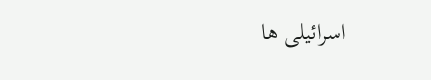اسرائیلی ها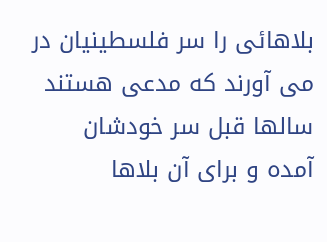بلاهائی را سر فلسطینیان در می آورند که مدعی هستند سالها قبل سر خودشان آمده و برای آن بلاها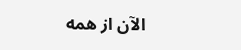الآن از همه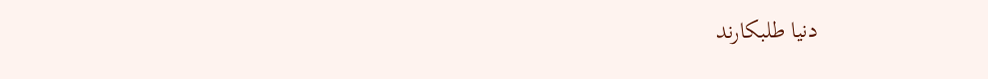دنیا طلبکارند